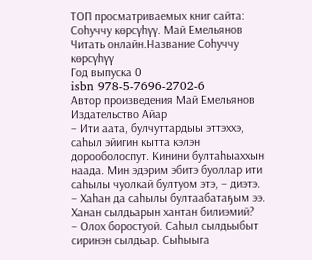ТОП просматриваемых книг сайта:
Соһуччу көрсүһүү. Май Емельянов
Читать онлайн.Название Соһуччу көрсүһүү
Год выпуска 0
isbn 978-5-7696-2702-6
Автор произведения Май Емельянов
Издательство Айар
– Ити аата, булчуттардыы эттэххэ, саһыл эйигин кытта кэлэн дорооболоспут. Кинини бултаһыаххын наада. Мин эдэрим эбитэ буоллар ити саһылы чуолкай бултуом этэ, – диэтэ.
– Хаһан да саһылы бултаабатаҕым ээ. Ханан сылдьарын хантан билиэмий?
– Олох боростуой. Саһыл сылдьыбыт сиринэн сылдьар. Сыһыыга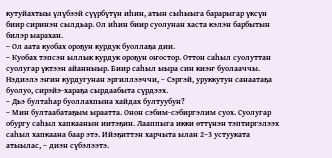кутуйахтыы үлүбээй сүүрбүтүн иһин, атын сыһыыга барарыгар үксүн биир сиринэн сылдьар. Ол иһин биир суолунан хаста кэлэн барбытын билэр ыарахан.
– Ол аата куобах ороҕун курдук буоллаҕа дии.
– Куобах тэпсэн ыллык курдук ороҕун оҥостор. Оттон саһыл суолуттан суолугар үктээн айанныыр. Биир саһыл ыыра син киэҥ буолааччы. Нэдиэлэ эҥин курдугунан эргиллээччи, – Сэргэй, уруккутун санаатаҕа буолуо, сирэйэ-хараҕа сырдаабыта сүрдээх.
– Дьэ бултаһар буоллахпына хайдах бултуубун?
– Мин бултаабатаҕым ыраатта. Онон сэбим-сэбиргэлим суох. Суолугар обургу саһыл хапкаанын иитэҕин. Лааппыга икки өттүнэн тэптиргэлээх саһыл хапкаана баар этэ. Ийэҕиттэн харчыта ылан 2–3 устууката атыылас, – диэн сүбэлээтэ.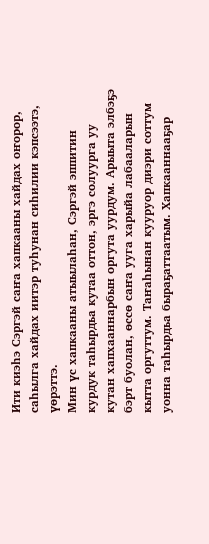Ити киэһэ Сэргэй саҥа хапкааны хайдах оҥорор, саһылга хайдах иитэр туһунан сиһилии кэпсээтэ, үөрэттэ.
Мин үс хапкааны атыылаһан, Сэргэй эппитин курдук таһырдьа кутаа оттон, эргэ солуурга уу кутан хапхааннарбын оргута уурдум. Арыыта элбэҕэ бэрт буолан, өссө саҥа ууга харыйа лабааларын кытта оргуттум. Таҥаһынан кууруор диэри соттум уонна таһырдьа быраҕаттаатым. Хапкааннааҕар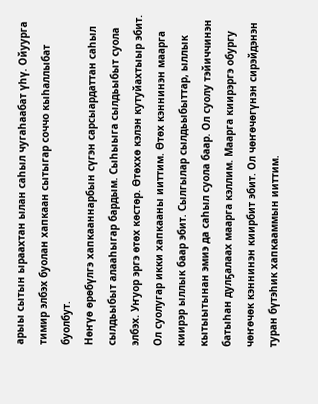арыы сытын ыраахтан ылан саһыл чугаһаабат үһү. Ойуурга тимир элбэх буолан хапкаан сытыгар соччо кыһаллыбат буолбут.
Нөҥүө өрөбүлгэ хапкааннарбын сүгэн сарсыардаттан саһыл сылдьыбыт алааһыгар бардым. Сыһыыга сылдьыбыт суола элбэх. Уҥуор эргэ өтөх көстөр. Өтөххө кэлэн кутуйахтыыр эбит. Ол суолугар икки хапкааны ииттим. Өтөх кэннинэн маарга киирэр ыллык баар эбит. Сылгылар сылдьыбыттар, ыллык кытыытынан эмиэ да саһыл суола баар. Ол суолу тэйиччинэн батыһан дулҕалаах маарга кэллим. Маарга киирэргэ обургу чөҥөчөк кэннинэн киирбит эбит. Ол чөҥөчөгүнэн сирэйдэнэн туран бүтэһик хапкааммын ииттим.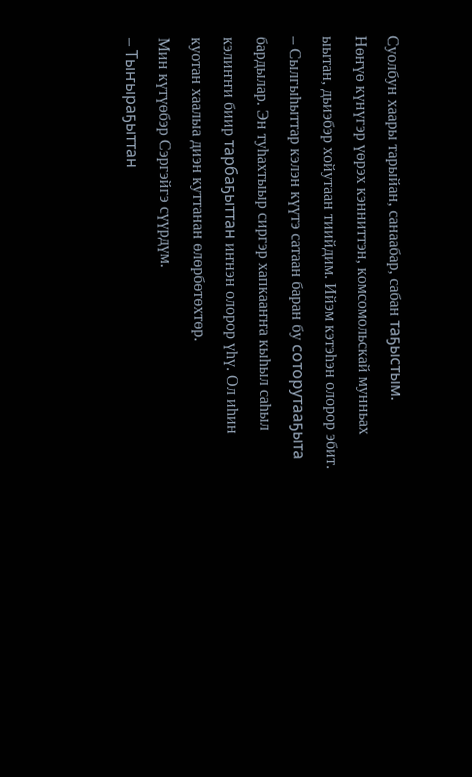Суолбун хаары тарыйан, санаабар, сабан таҕыстым.
Нөҥүө күнүгэр үөрэх кэнниттэн, комсомольскай мунньах ыытан, дьиэбэр хойутаан тиийдим. Ийэм кэтэһэн олорор эбит.
– Сылгыһыттар кэлэн күүтэ сатаан баран бу соторутааҕыта бардылар. Эн туһахтыыр сиргэр хапкааҥҥа кыһыл саһыл кэлиҥҥи биир тарбаҕыттан иҥнэн олорор үһү. Ол иһин куотан хаалыа диэн куттанан өлөрбөтөхтөр.
Мин күтүөбэр Сэргэйгэ сүүрдүм.
– Тыҥыраҕыттан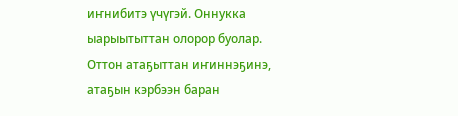иҥнибитэ үчүгэй. Оннукка ыарыытыттан олорор буолар. Оттон атаҕыттан иҥиннэҕинэ, атаҕын кэрбээн баран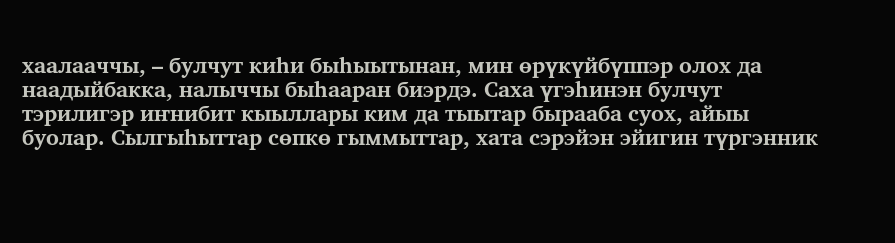хаалааччы, – булчут киһи быһыытынан, мин өрүкүйбүппэр олох да наадыйбакка, налыччы быһааран биэрдэ. Саха үгэһинэн булчут тэрилигэр иҥнибит кыыллары ким да тыытар бырааба суох, айыы буолар. Сылгыһыттар сөпкө гыммыттар, хата сэрэйэн эйигин түргэнник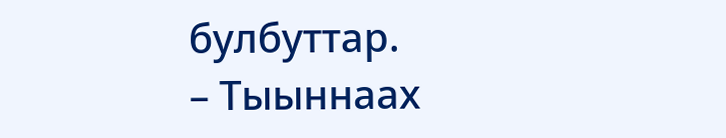булбуттар.
– Тыыннаах